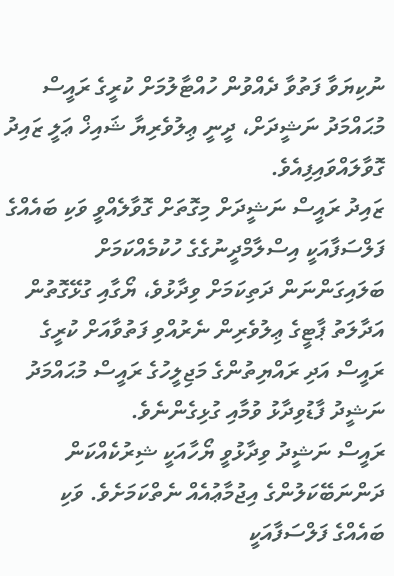ނުކިޔަވާ ފަތުވާ ދެއްވުން ހުއްޓާލުމަށް ކުރީގެ ރައީސް މުޙައްމަދު ނަޝީދަށް، ދީނީ ޢިލުވެރިޔާ ޝައިޚް ޢަލީ ޒައިދު ގޮވާލައްވައިފިއެވެ.
ޒައިދު ރައީސް ނަޝީދަށް މިގޮތަށް ގޮވާލެއްވީ ވަކި ބައެއްގެ ފަލްސަފާއަކީ އިސްލާމްދީނުގެގެ ހުކުމެއްކަމަށް ބަލައިގަންނަން ދަތިކަމަށް ވިދާޅުވެ، ޔޯގާއި ގުޅޭގޮތުން އަދާލަތު ޕާޓީގެ ޢިލުވެރިން ނެރުއްވި ފަތުވާއަށް ކުރީގެ ރައީސް އަދި ރައްޔިތުންގެ މަޖިލީހުގެ ރައީސް މުޙައްމަދު ނަޝީދު ފާޑުވިދާޅު ވުމާއި ގުޅިގެންނެވެ.
ރައީސް ނަޝީދު ވިދާޅުވީ ޔޯހާއަކީ ޝިރުކެއްކަން ދަންނަބޭކަލުންގެ އިޖުމާޢުއެއް ނެތްކަމަށެވެ. ވަކި ބައެއްގެ ފަލްސަފާއަކީ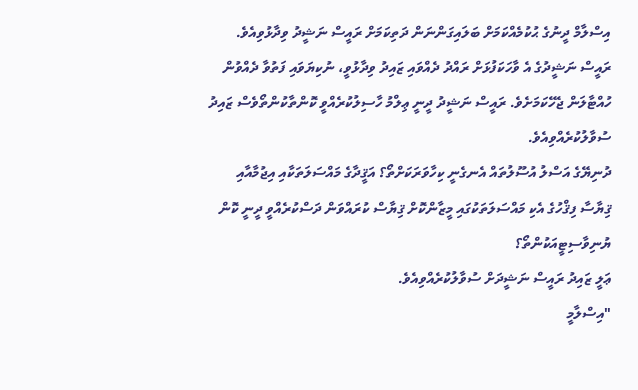އިސްލާމް ދީނުގެ ޙުކުމެއްކަމަށް ބަލައިގަންނަން ދަތިކަމަށް ރައީސް ނަޝީދު ވިދާޅުވިއެވެ.
ރައީސް ނަޝީދުގެ އެ ވާހަކަފުޅަށް ރައްދު ދެއްވައި ޒައިދު ވިދާޅުވީ، ނުކިޔަވައި ފަތުވާ ދެއްވުން ހުއްޓާލަން ޖެހޭކަމަށެވެ. ރައީސް ނަޝީދު ދީނީ ޢިލްމު ހާސިލުކުރެއްވީ ކޮންތާކުންތޯވެސް ޒައިދު ސުވާލުކުރެއްވިއެވެ.
ދުނިޔޭގެ އަސްލު އުސޫލުތައް އެނގެނީ ކިހާވަރަކަށްތޯ؟ އަޤީދާގެ މައްސަލަތަކާއި އިޖުމާއާއި ޤިޔާސާ ފިޤްހުގެ އެކި މައްސަލަތަކުގައި މީޒާންކޮށް ޤިޔާސް ކުރައްވަން ދަސްކުރެއްވީ ދީނީ ކޮން ޔުނިވާސިޓީއަކުންތޯ؟
ޢަލީ ޒައިދު ރައީސް ނަޝީދަށް ސުވާލުކުރެއްވިއެވެ.
"އިސްލާމީ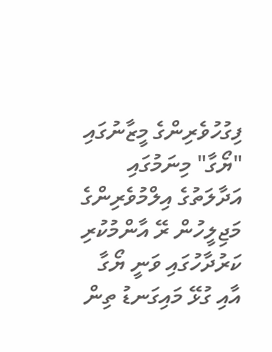ފިގުހުވެރިންގެ މީޒާނުގައި "ޔޯގާ" މިނަމުގައި އަދާލަތުގެ އިލްމުވެރިންގެ މަޖިލީހުން ރޭ އާންމުކުރި ކަރުދާހުގައި ވަނީ ޔޯގާ އާއި ގުޅޭ މައިގަނޑު ތިން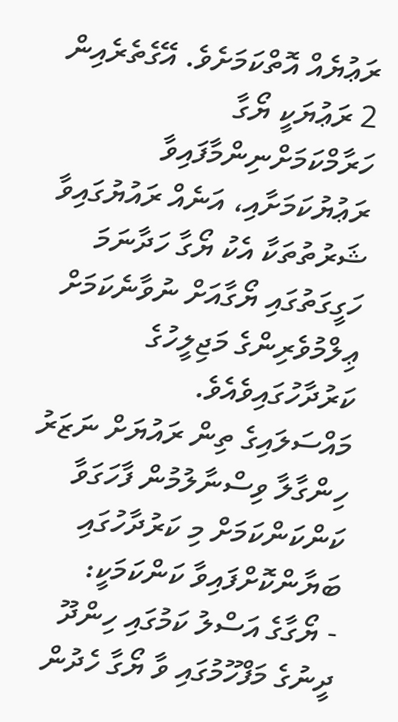ރަޢުޔެއް އޮތްކަމަށެވެ. އޭގެތެރެއިން 2 ރަޢުޔަކީ ޔޯގާ ހަރާމްކަމަށްނިންމާފައިވާ ރަޢުޔުކަމަށާއި، އަނެއް ރައުޔުގައިވާ ޝަރުތުތަކާ އެކު ޔޯގާ ހަދާނަމަ ހަގީގަތުގައި ޔޯގާއަށް ނުވާނެކަމަށް ޢިލްމުވެރިންގެ މަޖިލީހުގެ ކަރުދާހުގައިވެއެވެ.
މައްސަލައިގެ ތިން ރައުޔަށް ނަޒަރު ހިންގާލާ ވިސްނާލުމުން ފާހަގަވާ ކަންކަންކަމަށް މި ކަރުދާހުގައި ބަޔާންކޮށްފައިވާ ކަންކަމަކީ:
- ޔޯގާގެ އަސްލު ކަމުގައި ހިންދޫ ދީނުގެ މަފްހޫމުގައި ވާ ޔޯގާ ހެދުން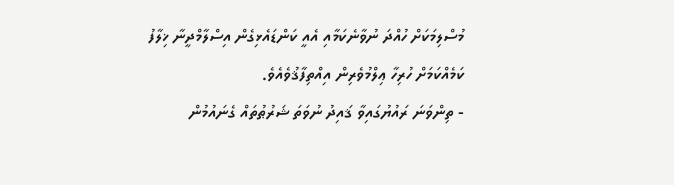މުސްލިމަކަށް ހުއްދަ ނުވާނެކަމާއި އެއީ ކަންޑައެޅިގެން އިސްލާމްދީނާ ޚިލާފު ކަމެއްކަމަށް ހުރިހާ ޢިލްމުވެރިން އިއްތިފާޤުވެއެވެ.
- ތިންވަނަ ރައުޔުގައިވާ ޤައިދު ނުވަތަ ޝަރުޠުތައް ގެނައުމުން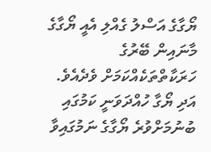ޔޯގާގެ އަސްލު ގެއްލި އެއީ ޔޯގާގެ މާނައިން ބޭރުގެ ހަރަކާތްތަކެއްކަމަށް ވެދެއެވެ. އަދި ޔޯގާ ހުއްދަވަނީ ކަމުގައި ބުނުމަށްވުރެ ޔޯގާގެ ނަމުގައިވާ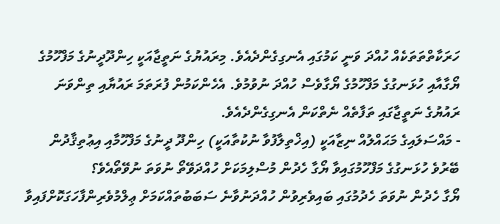ހަރަކާތްތަތަކެއް ހުއްދަ ވަނީ ކަމުގައި އެނގިގެންދެއެވެ. މިރައުޔުގެ ނަތީޖާއަކީ ހިންދޫދީނުގެ މަފްހޫމުގެ ޔޯގާއާއި ހުޅަނގުގެ މަފްހޫމުގެ ޔޯގާވެސް ހުއްދަ ނުވުމުވެ. އެހެންކަމުން ފުރަތަމަ ރައުޔާއި ތިންވަނަ ރައުޔުގެ ނަތީޖާގައި ތަފާތެއް ނެތްކަން އެނގިގެންދެއެވެ.
- މައްސަލައިގެ މަޙައްލުއް ނިޒާއަކީ (އިޚްތިލާފުވާ ނުކުތާއަކީ) ހިންދޫ ދީނުގެ މަފްހޫމާއި އިޢުތިޤާދުން ބޭރުވެ ހުޅަނގުގެ މަފްހޫމުގައިވާ ޔޯގާ ހެދުން މުސްލިމަކަށް ހުއްދަވޭތޯ ނުވަތަ ނުވޭތޯއެވެ؟
ޔޯގާ ހެދުން ނުވަތަ ހެދުމުގައި ބައިވެރިވުން ހުއްދަނުވާނެ ސަބަބުތައްކަމަށް ޢިލްމުވެރިންފާހަގަކޮށްފައިވާ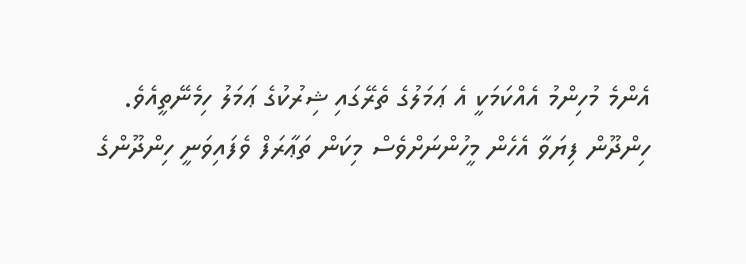އެންމެ މުހިންމު އެއްކަމަކީ އެ ޢަމަލުގެ ތެރޭގައި ޝިރުކުގެ ޢަމަލު ހިމެނޭތީއެވެ.
ހިންދޫން ފިޔަވާ އެހެން މީހުންނަށްވެސް މިކަން ތަޢާރަފް ވެފައިވަނީ ހިންދޫންގެ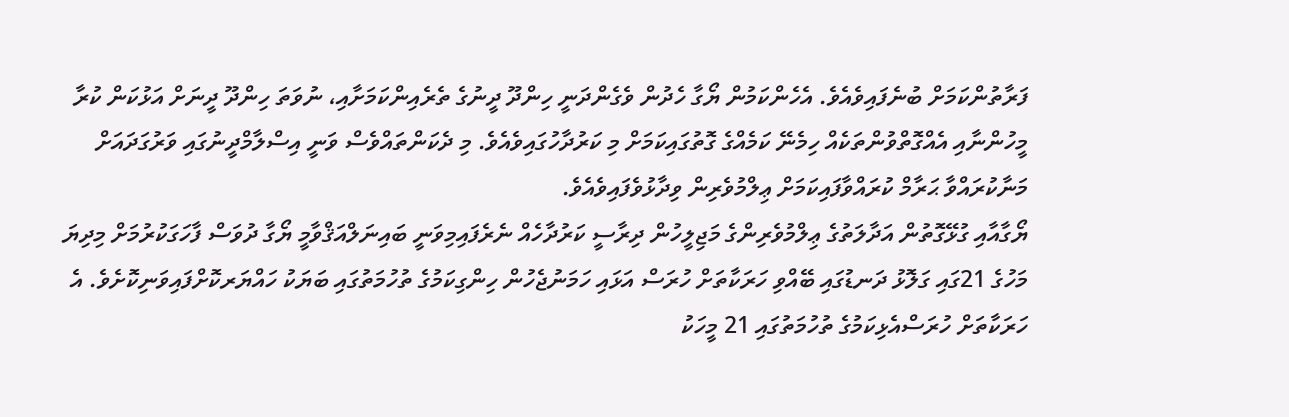ފަރާތުންކަމަށް ބުނެފައިވެއެވެ. އެހެންކަމުން ޔޯގާ ހެދުން ވެގެންދަނީ ހިންދޫ ދީނުގެ ތެރެއިންކަމަށާއި، ނުވަތަ ހިންދޫ ދީނަށް އަޅުކަން ކުރާ މީހުންނާއި އެއްގޮތްވުންތަކެއް ހިމެނޭ ކަމެއްގެ ގޮތުގައިކަމަށް މި ކަރުދާހުގައިވެއެވެ. މި ދެކަންތައްވެސް ވަނީ އިސްލާމްދީނުގައި ވަރުގަދައަށް މަނާކުރައްވާ ޙަރާމް ކުރައްވާފައިކަމަށް ޢިލްމުވެރިން ވިދާޅުވެފައިވެއެވެ.
ޔޯގާއާއި ގުޅޭގޮތުން އަދާލަތުގެ ޢިލްމުވެރިންގެ މަޖިލީހުން ދިރާސީ ކަރުދާހެއް ނެރެފައިމިވަނީ ބައިނަލްއަޤްވާމީ ޔޯގާ ދުވަސް ފާހަގަކުރުމަށް މިދިޔަ މަހުގެ 21ގައި ގަލޮޅު ދަނޑުގައި ބޭއްވި ހަރަކާތަށް ހުރަސް އަޅައި ހަމަނުޖެހުން ހިންގިކަމުގެ ތުހުމަތުގައި ބަޔަކު ހައްޔަރކޮށްފައިވަނިކޮށެވެ. އެ ހަރަކާތަށް ހުރަސްއެޅިކަމުގެ ތުހުމަތުގައި 21 މީހަކު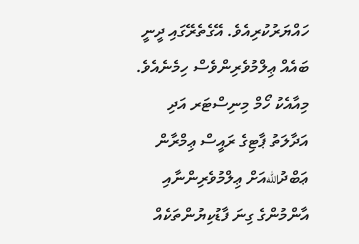ހައްޔަރުކުރިއެވެ. އޭގެތެރޭގައި ދީނީ ބައެއް ޢިލްމުވެރިންވެސް ހިމެނެއެވެ.
މިއާއެކު ހޯމް މިނިސްޓަރ އަދި އަދާލަތު ޕާޓިގެ ރައީސް ޢިމްރާން ޢަބްދުاللهއަށް ޢިލްމުވެރިންނާއި އާންމުންގެ ގިނަ ފާޑުކިޔުންތަކެއް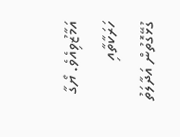އަމާޒުވިއެވެ. ޔޯގާ ހަރަކާތާއި ގުޅޭގޮތުން އަދާލަތު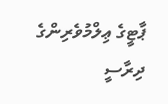ޕާޓީގެ ޢިލްމުވެރިންގެ ދިރާސީ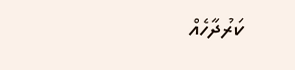ކަރުދާހެއް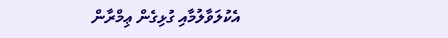އެކުލަވާލުމާއި ގުޅިގެން ޢިމްރާން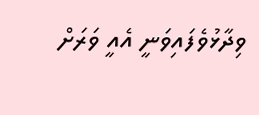ވިދާޅުވެފައިވަނީ އެއީ ވަރަށް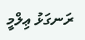ރަނގަޅު ޢިލްމީ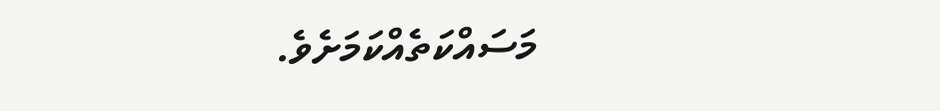މަސައްކަތެއްކަމަށެވެ.